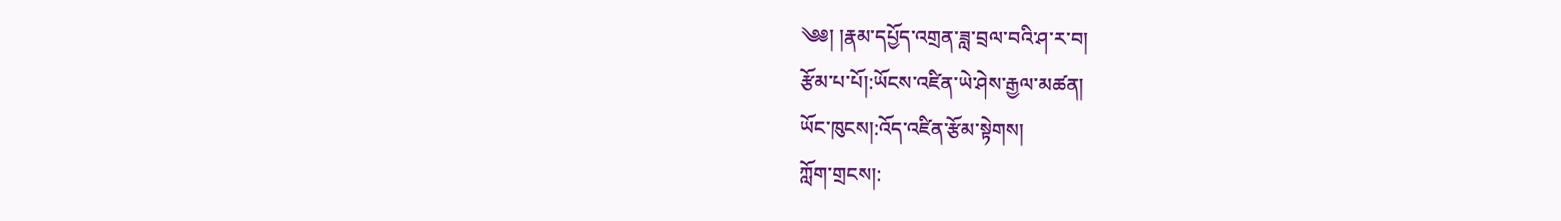༄༅། །རྣམ་དཔྱོད་འགྲན་ཟླ་བྲལ་བའི་ཤ་ར་བ།
རྩོམ་པ་པོ།:ཡོངས་འཛིན་ཡེ་ཤེས་རྒྱལ་མཚན།
ཡོང་ཁུངས།:འོད་འཛིན་རྩོམ་སྟེགས།
ཀློག་གྲངས།: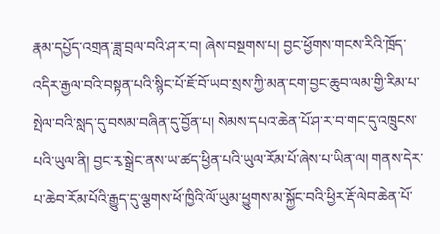རྣམ་དཔྱོད་འགྲན་ཟླ་བྲལ་བའི་ཤ་ར་བ། ཞེས་བསྔགས་པ། བྱང་ཕྱོགས་གངས་རིའི་ཁྲོད་འདིར་རྒྱལ་བའི་བསྟན་པའི་སྙིང་པོ་ཇོ་བོ་ཡབ་སྲས་ཀྱི་མན་ངག་བྱང་ཆུབ་ལམ་གྱི་རིམ་པ་སྤེལ་བའི་སླད་དུ་བསམ་བཞིན་དུ་བྱོན་པ། སེམས་དཔའ་ཆེན་པོ་ཤ་ར་བ་གང་དུ་འཁྲུངས་པའི་ཡུལ་ནི། བྱང་རྭ་སྒྲེང་ནས་ཡ་ཚད་ཕྱིན་པའི་ཡུལ་རོམ་པོ་ཞེས་པ་ཡིན་ལ། གནས་དེར་པ་ཆེབ་རོམ་པོའི་རྒྱུད་དུ་ལྕགས་ཕོ་ཁྱིའི་ལོ་ཡུམ་ཕྱུགས་མ་སྐྱོང་བའི་ཕྱིར་རྡོ་ལེབ་ཆེན་པོ་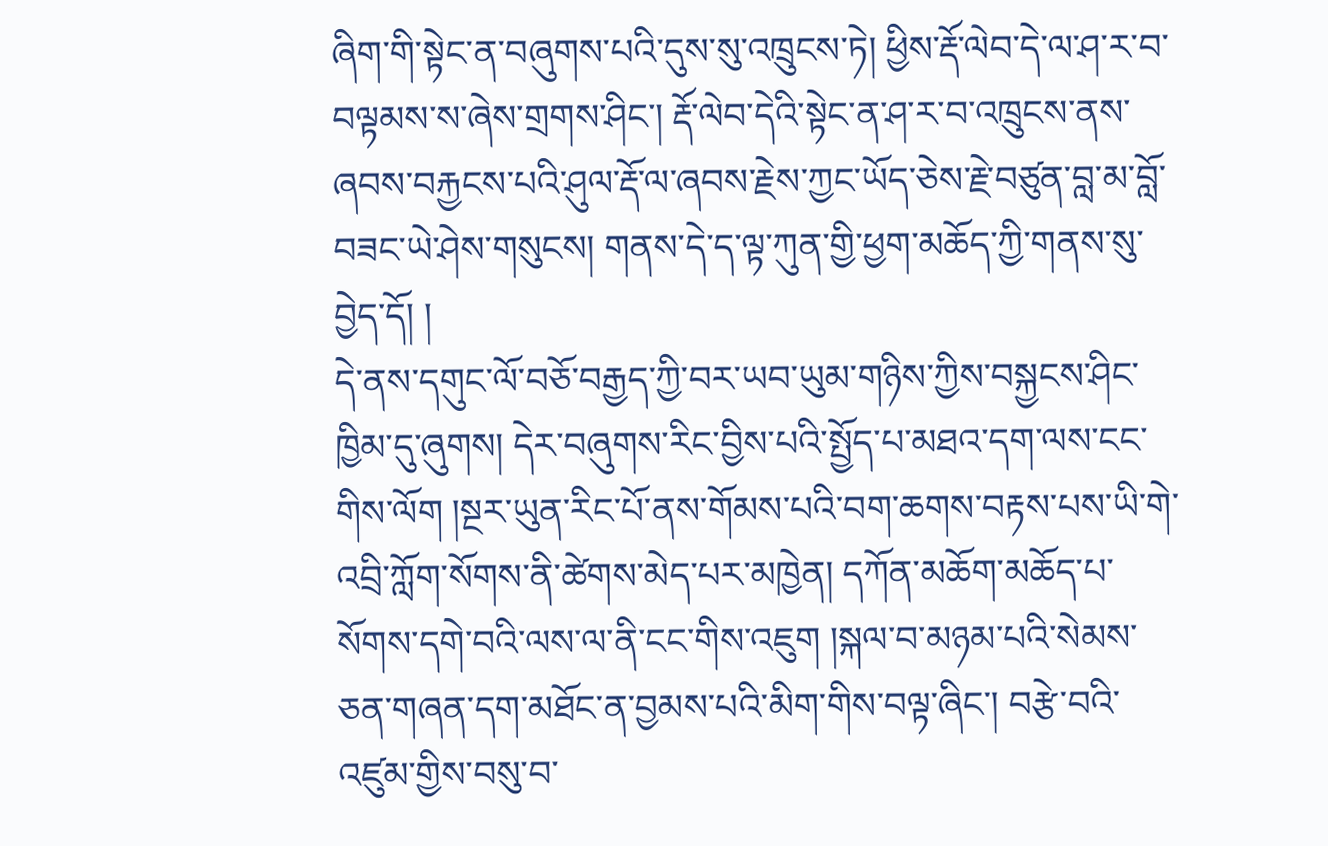ཞིག་གི་སྟེང་ན་བཞུགས་པའི་དུས་སུ་འཁྲུངས་ཏེ། ཕྱིས་རྡོ་ལེབ་དེ་ལ་ཤ་ར་བ་བལྟམས་ས་ཞེས་གྲགས་ཤིང་། རྡོ་ལེབ་དེའི་སྟེང་ན་ཤ་ར་བ་འཁྲུངས་ནས་ཞབས་བརྐྱངས་པའི་ཤུལ་རྡོ་ལ་ཞབས་རྗེས་ཀྱང་ཡོད་ཅེས་རྗེ་བཙུན་བླ་མ་བློ་བཟང་ཡེ་ཤེས་གསུངས། གནས་དེ་ད་ལྟ་ཀུན་གྱི་ཕྱག་མཆོད་ཀྱི་གནས་སུ་བྱེད་དོ། །
དེ་ནས་དགུང་ལོ་བཅོ་བརྒྱད་ཀྱི་བར་ཡབ་ཡུམ་གཉིས་ཀྱིས་བསྐྱངས་ཤིང་ཁྱིམ་དུ་ཞུགས། དེར་བཞུགས་རིང་བྱིས་པའི་སྤྱོད་པ་མཐའ་དག་ལས་ངང་གིས་ལོག །སྔར་ཡུན་རིང་པོ་ནས་གོམས་པའི་བག་ཆགས་བརྟས་པས་ཡི་གེ་འབྲི་ཀློག་སོགས་ནི་ཚེགས་མེད་པར་མཁྱེན། དཀོན་མཆོག་མཆོད་པ་སོགས་དགེ་བའི་ལས་ལ་ནི་ངང་གིས་འཇུག །སྐལ་བ་མཉམ་པའི་སེམས་ཅན་གཞན་དག་མཐོང་ན་བྱམས་པའི་མིག་གིས་བལྟ་ཞིང་། བརྩེ་བའི་འཛུམ་གྱིས་བསུ་བ་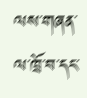ལས་གཞན་ལ་ཁྲོ་བ་དང་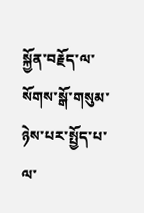སྐྱོན་བརྗོད་ལ་སོགས་སྒོ་གསུམ་ཉེས་པར་སྤྱོད་པ་ལ་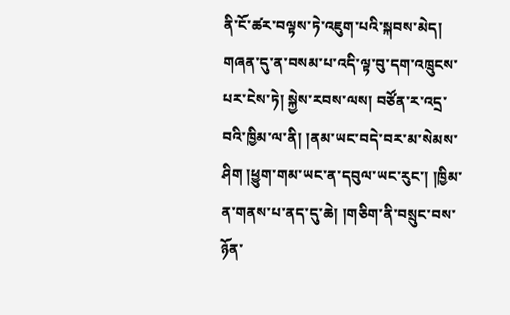ནི་ངོ་ཚར་བལྟས་ཏེ་འཇུག་པའི་སྐབས་མེད།
གཞན་དུ་ན་བསམ་པ་འདི་ལྟ་བུ་དག་འཁྲུངས་པར་ངེས་ཏེ། སྐྱེས་རབས་ལས། བཙོན་ར་འདྲ་བའི་ཁྱིམ་ལ་ནི། །ནམ་ཡང་བདེ་བར་མ་སེམས་ཤིག །ཕྱུག་གམ་ཡང་ན་དབུལ་ཡང་རུང་། །ཁྱིམ་ན་གནས་པ་ནད་དུ་ཆེ། །གཅིག་ནི་བསྲུང་བས་ཉོན་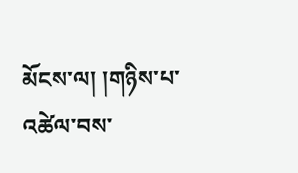མོངས་ལ། །གཉིས་པ་འཚེལ་བས་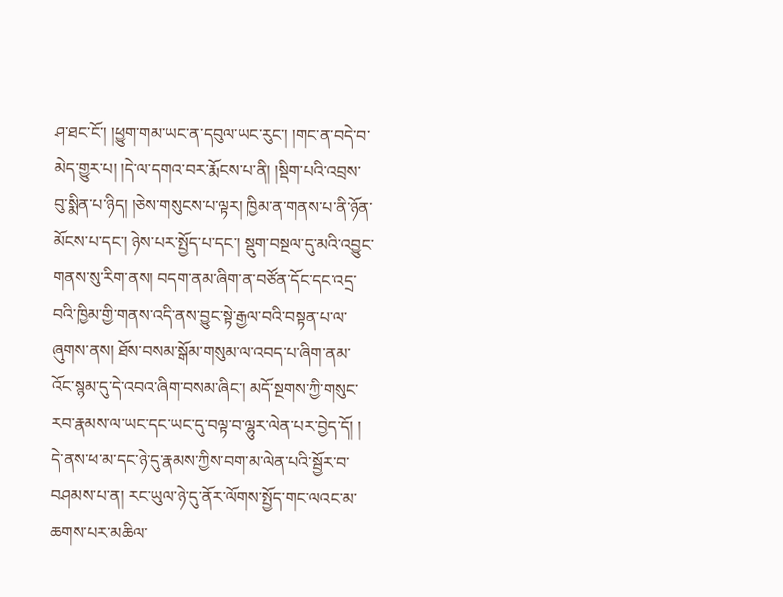ཤ་ཐང་ངོ་། །ཕྱུག་གམ་ཡང་ན་དབུལ་ཡང་རུང་། །གང་ན་བདེ་བ་མེད་གྱུར་པ། །དེ་ལ་དགའ་བར་རྨོངས་པ་ནི། །སྡིག་པའི་འབྲས་བུ་སྨིན་པ་ཉིད། །ཅེས་གསུངས་པ་ལྟར། ཁྱིམ་ན་གནས་པ་ནི་ཉོན་མོངས་པ་དང་། ཉེས་པར་སྤྱོད་པ་དང་། སྡུག་བསྔལ་དུ་མའི་འབྱུང་གནས་སུ་རིག་ནས། བདག་ནམ་ཞིག་ན་བཙོན་དོང་དང་འདྲ་བའི་ཁྱིམ་གྱི་གནས་འདི་ནས་བྱུང་སྟེ་རྒྱལ་བའི་བསྟན་པ་ལ་ཞུགས་ནས། ཐོས་བསམ་སྒོམ་གསུམ་ལ་འབད་པ་ཞིག་ནམ་འོང་སྙམ་དུ་དེ་འབའ་ཞིག་བསམ་ཞིང་། མདོ་སྔགས་ཀྱི་གསུང་རབ་རྣམས་ལ་ཡང་དང་ཡང་དུ་བལྟ་བ་ལྷུར་ལེན་པར་བྱེད་དོ། །
དེ་ནས་ཕ་མ་དང་ཉེ་དུ་རྣམས་ཀྱིས་བག་མ་ལེན་པའི་སྦྱོར་བ་བཤམས་པ་ན། རང་ཡུལ་ཉེ་དུ་ནོར་ལོགས་སྤྱོད་གང་ལའང་མ་ཆགས་པར་མཆིལ་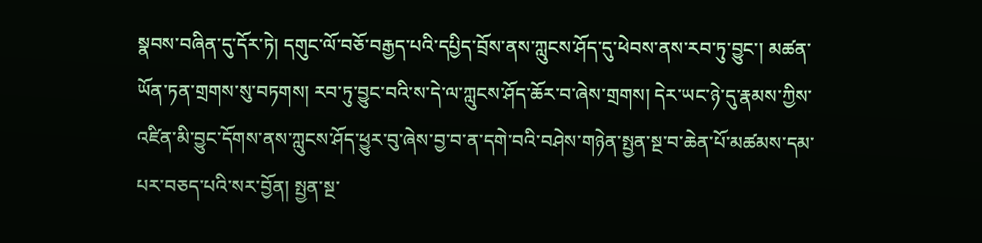སྣབས་བཞིན་དུ་དོར་ཏེ། དགུང་ལོ་བཅོ་བརྒྱད་པའི་དཔྱིད་བྲོས་ནས་ཀླུངས་ཤོད་དུ་ཕེབས་ནས་རབ་ཏུ་བྱུང་། མཚན་ཡོན་ཏན་གྲགས་སུ་བཏགས། རབ་ཏུ་བྱུང་བའི་ས་དེ་ལ་ཀླུངས་ཤོད་ཆོར་བ་ཞེས་གྲགས། དེར་ཡང་ཉེ་དུ་རྣམས་ཀྱིས་འཛིན་མི་བྱུང་དོགས་ནས་ཀླུངས་ཤོད་ཕྱུར་བུ་ཞེས་བྱ་བ་ན་དགེ་བའི་བཤེས་གཉེན་སྤྱན་སྔ་བ་ཆེན་པོ་མཚམས་དམ་པར་བཅད་པའི་སར་བྱོན། སྤྱན་སྔ་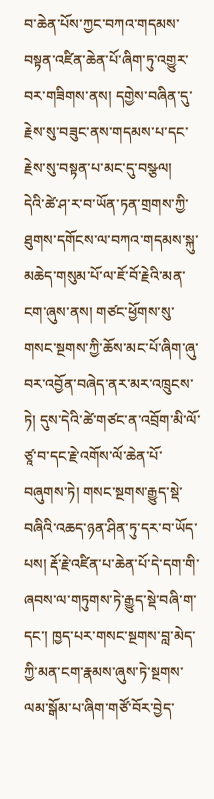བ་ཆེན་པོས་ཀྱང་བཀའ་གདམས་བསྟན་འཛིན་ཆེན་པོ་ཞིག་ཏུ་འགྱུར་བར་གཟིགས་ནས། དགྱེས་བཞིན་དུ་རྗེས་སུ་བཟུང་ནས་གདམས་པ་དང་རྗེས་སུ་བསྟན་པ་མང་དུ་བསྩལ།
དེའི་ཚེ་ཤ་ར་བ་ཡོན་ཏན་གྲགས་ཀྱི་ཐུགས་དགོངས་ལ་བཀའ་གདམས་སྐུ་མཆེད་གསུམ་པོ་ལ་ཇོ་བོ་རྗེའི་མན་ངག་ཞུས་ནས། གཙང་ཕྱོགས་སུ་གསང་སྔགས་ཀྱི་ཆོས་མང་པོ་ཞིག་ཞུ་བར་འབྱོན་བཞེད་ནར་མར་འཁྲུངས་ཏེ། དུས་དེའི་ཚེ་གཙང་ན་འབྲོག་མི་ལོ་ཙཱ་བ་དང་རྗེ་འགོས་ལོ་ཆེན་པོ་བཞུགས་ཏེ། གསང་སྔགས་རྒྱུད་སྡེ་བཞིའི་འཆད་ཉན་ཤིན་ཏུ་དར་བ་ཡོད་པས། རྡོ་རྗེ་འཛིན་པ་ཆེན་པོ་དེ་དག་གི་ཞབས་ལ་གཏུགས་ཏེ་རྒྱུད་སྡེ་བཞི་ག་དང་། ཁྱད་པར་གསང་སྔགས་བླ་མེད་ཀྱི་མན་ངག་རྣམས་ཞུས་ཏེ་སྔགས་ལམ་སྒོམ་པ་ཞིག་གཙོ་བོར་བྱེད་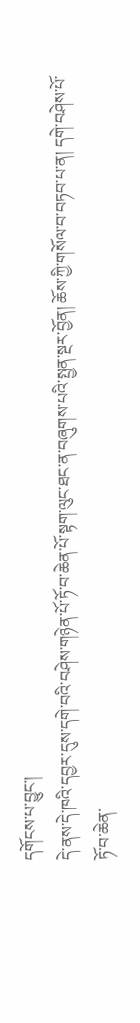དགོངས་པ་བྱུང་།
དེ་ནས་དེ་ཁའི་དབྱར་དུས་དགེ་བའི་བཤེས་གཉེན་པོ་ཏོ་བ་ཆེན་པོ་སྟག་ལུང་ཐང་ན་བཞུགས་པའི་སྤྱན་སྔར་བྱོན། ཆོས་ཀྱི་གསོལ་བ་བཏབ་པ་ན། དགེ་བཤེས་པོ་ཏོ་བ་ཆེན་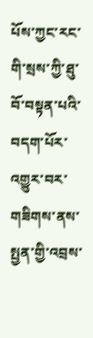པོས་ཀྱང་རང་གི་སྲས་ཀྱི་ཐུ་བོ་བསྟན་པའི་བདག་པོར་འགྱུར་བར་གཟིགས་ནས་སྤྱན་གྱི་འབྲས་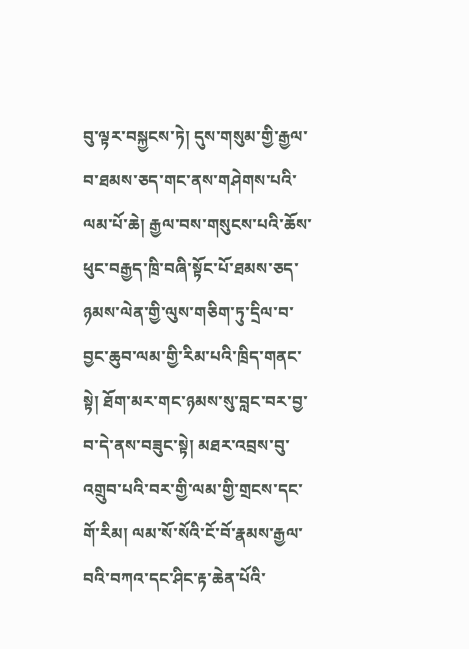བུ་ལྟར་བསྐྱངས་ཏེ། དུས་གསུམ་གྱི་རྒྱལ་བ་ཐམས་ཅད་གང་ནས་གཤེགས་པའི་ལམ་པོ་ཆེ། རྒྱལ་བས་གསུངས་པའི་ཆོས་ཕུང་བརྒྱད་ཁྲི་བཞི་སྟོང་པོ་ཐམས་ཅད་ཉམས་ལེན་གྱི་ལུས་གཅིག་ཏུ་དྲིལ་བ་བྱང་ཆུབ་ལམ་གྱི་རིམ་པའི་ཁྲིད་གནང་སྟེ། ཐོག་མར་གང་ཉམས་སུ་བླང་བར་བྱ་བ་དེ་ནས་བཟུང་སྟེ། མཐར་འབྲས་བུ་འགྲུབ་པའི་བར་གྱི་ལམ་གྱི་གྲངས་དང་གོ་རིམ། ལམ་སོ་སོའི་ངོ་བོ་རྣམས་རྒྱལ་བའི་བཀའ་དང་ཤིང་རྟ་ཆེན་པོའི་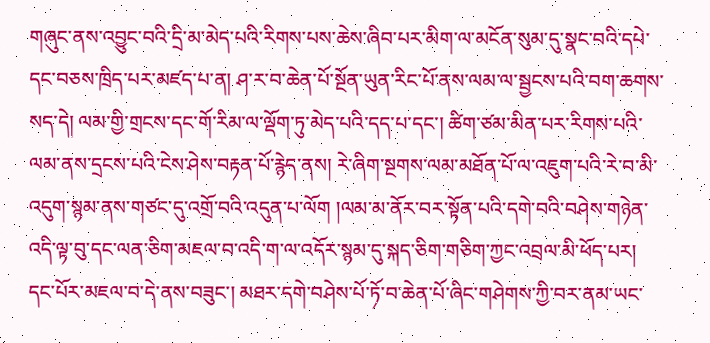གཞུང་ནས་འབྱུང་བའི་དྲི་མ་མེད་པའི་རིགས་པས་ཆེས་ཞིབ་པར་མིག་ལ་མངོན་སུམ་དུ་སྣང་བའི་དཔེ་དང་བཅས་ཁྲིད་པར་མཛད་པ་ན། ཤ་ར་བ་ཆེན་པོ་སྔོན་ཡུན་རིང་པོ་ནས་ལམ་ལ་སྦྱངས་པའི་བག་ཆགས་སད་དེ། ལམ་གྱི་གྲངས་དང་གོ་རིམ་ལ་ལྡོག་ཏུ་མེད་པའི་དད་པ་དང་། ཚིག་ཙམ་མིན་པར་རིགས་པའི་ལམ་ནས་དྲངས་པའི་ངེས་ཤེས་བརྟན་པོ་རྙེད་ནས། རེ་ཞིག་སྔགས་ལམ་མཐོན་པོ་ལ་འཇུག་པའི་རེ་བ་མི་འདུག་སྙམ་ནས་གཙང་དུ་འགྲོ་བའི་འདུན་པ་ལོག །ལམ་མ་ནོར་བར་སྟོན་པའི་དགེ་བའི་བཤེས་གཉེན་འདི་ལྟ་བུ་དང་ལན་ཅིག་མཇལ་བ་འདི་ག་ལ་འདོར་སྙམ་དུ་སྐད་ཅིག་གཅིག་ཀྱང་འབྲལ་མི་ཕོད་པར། དང་པོར་མཇལ་བ་དེ་ནས་བཟུང་། མཐར་དགེ་བཤེས་པོ་ཏོ་བ་ཆེན་པོ་ཞིང་གཤེགས་ཀྱི་བར་ནམ་ཡང་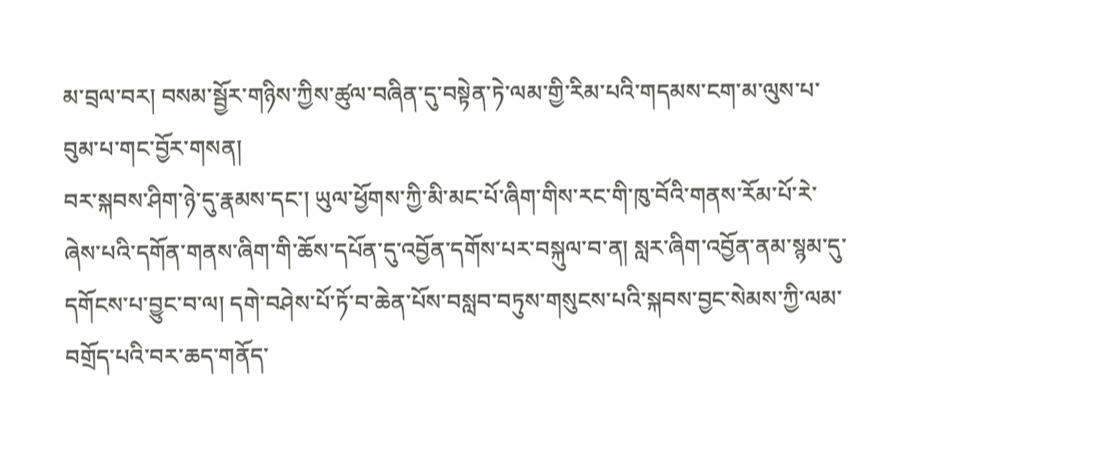མ་བྲལ་བར། བསམ་སྦྱོར་གཉིས་ཀྱིས་ཚུལ་བཞིན་དུ་བསྟེན་ཏེ་ལམ་གྱི་རིམ་པའི་གདམས་ངག་མ་ལུས་པ་བུམ་པ་གང་བྱོར་གསན།
བར་སྐབས་ཤིག་ཉེ་དུ་རྣམས་དང་། ཡུལ་ཕྱོགས་ཀྱི་མི་མང་པོ་ཞིག་གིས་རང་གི་ཁུ་བོའི་གནས་རོམ་པོ་རེ་ཞེས་པའི་དགོན་གནས་ཞིག་གི་ཆོས་དཔོན་དུ་འབྱོན་དགོས་པར་བསྐུལ་བ་ན། སླར་ཞིག་འབྱོན་ནམ་སྙམ་དུ་དགོངས་པ་བྱུང་བ་ལ། དགེ་བཤེས་པོ་ཏོ་བ་ཆེན་པོས་བསླབ་བཏུས་གསུངས་པའི་སྐབས་བྱང་སེམས་ཀྱི་ལམ་བགྲོད་པའི་བར་ཆད་གནོད་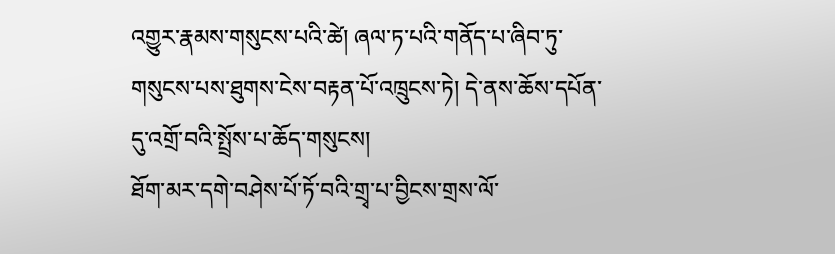འགྱུར་རྣམས་གསུངས་པའི་ཚེ། ཞལ་ཏ་པའི་གནོད་པ་ཞིབ་ཏུ་གསུངས་པས་ཐུགས་ངེས་བརྟན་པོ་འཁྲུངས་ཏེ། དེ་ནས་ཆོས་དཔོན་དུ་འགྲོ་བའི་སྤྲོས་པ་ཆོད་གསུངས།
ཐོག་མར་དགེ་བཤེས་པོ་ཏོ་བའི་གྲྭ་པ་བྱིངས་གྲས་ལོ་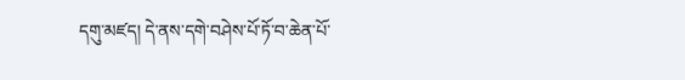དགུ་མཛད། དེ་ནས་དགེ་བཤེས་པོ་ཏོ་བ་ཆེན་པོ་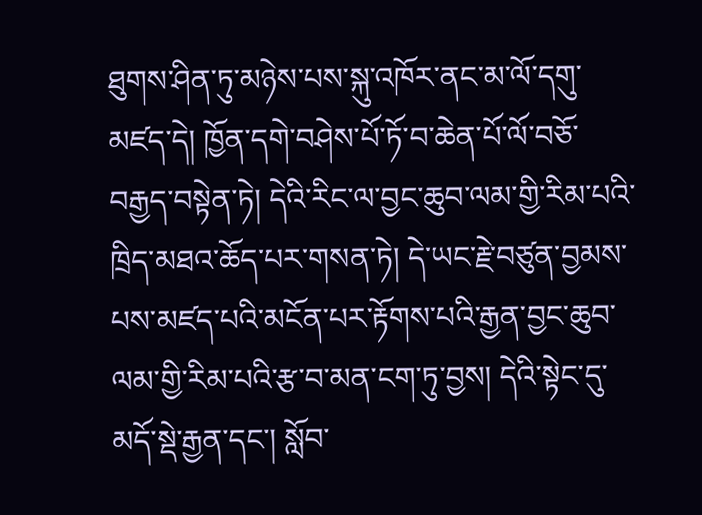ཐུགས་ཤིན་ཏུ་མཉེས་པས་སྐུ་འཁོར་ནང་མ་ལོ་དགུ་མཛད་དེ། ཁྱོན་དགེ་བཤེས་པོ་ཏོ་བ་ཆེན་པོ་ལོ་བཅོ་བརྒྱད་བསྟེན་ཏེ། དེའི་རིང་ལ་བྱང་ཆུབ་ལམ་གྱི་རིམ་པའི་ཁྲིད་མཐའ་ཆོད་པར་གསན་ཏེ། དེ་ཡང་རྗེ་བཙུན་བྱམས་པས་མཛད་པའི་མངོན་པར་རྟོགས་པའི་རྒྱན་བྱང་ཆུབ་ལམ་གྱི་རིམ་པའི་རྩ་བ་མན་ངག་ཏུ་བྱས། དེའི་སྟེང་དུ་མདོ་སྡེ་རྒྱན་དང་། སློབ་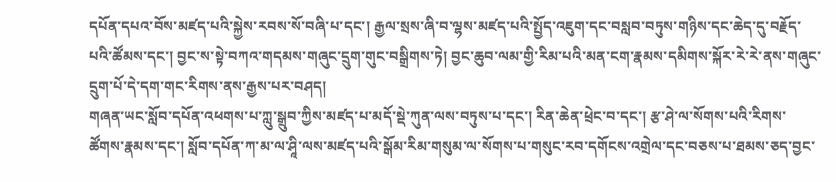དཔོན་དཔའ་བོས་མཛད་པའི་སྐྱེས་རབས་སོ་བཞི་པ་དང་། རྒྱལ་སྲས་ཞི་བ་ལྷས་མཛད་པའི་སྤྱོད་འཇུག་དང་བསླབ་བཏུས་གཉིས་དང་ཆེད་དུ་བརྗོད་པའི་ཚོམས་དང་། བྱང་ས་སྟེ་བཀའ་གདམས་གཞུང་དྲུག་གུང་བསྒྲིགས་ཏེ། བྱང་ཆུབ་ལམ་གྱི་རིམ་པའི་མན་ངག་རྣམས་དམིགས་སྐོར་རེ་རེ་ནས་གཞུང་དྲུག་པོ་དེ་དག་གང་རིགས་ནས་རྒྱས་པར་བཤད།
གཞན་ཡང་སློབ་དཔོན་འཕགས་པ་ཀླུ་སྒྲུབ་ཀྱིས་མཛད་པ་མདོ་སྡེ་ཀུན་ལས་བཏུས་པ་དང་། རིན་ཆེན་ཕྲེང་བ་དང་། རྩ་ཤེ་ལ་སོགས་པའི་རིགས་ཚོགས་རྣམས་དང་། སློབ་དཔོན་ཀ་མ་ལ་ཤཱི་ལས་མཛད་པའི་སྒོམ་རིམ་གསུམ་ལ་སོགས་པ་གསུང་རབ་དགོངས་འགྲེལ་དང་བཅས་པ་ཐམས་ཅད་བྱང་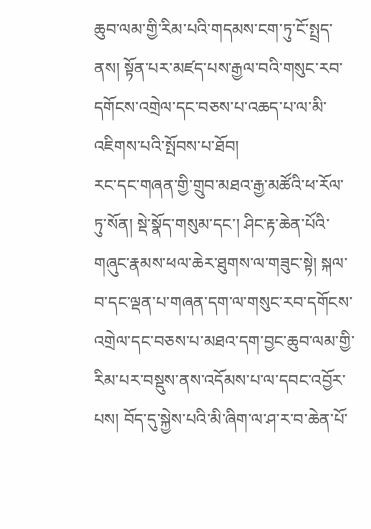ཆུབ་ལམ་གྱི་རིམ་པའི་གདམས་ངག་ཏུ་ངོ་སྤྲད་ནས། སྟོན་པར་མཛད་པས་རྒྱལ་བའི་གསུང་རབ་དགོངས་འགྲེལ་དང་བཅས་པ་འཆད་པ་ལ་མི་འཇིགས་པའི་སྤོབས་པ་ཐོབ།
རང་དང་གཞན་གྱི་གྲུབ་མཐའ་རྒྱ་མཚོའི་ཕ་རོལ་ཏུ་སོན། སྡེ་སྣོད་གསུམ་དང་། ཤིང་རྟ་ཆེན་པོའི་གཞུང་རྣམས་ཕལ་ཆེར་ཐུགས་ལ་གཟུང་སྟེ། སྐལ་བ་དང་ལྡན་པ་གཞན་དག་ལ་གསུང་རབ་དགོངས་འགྲེལ་དང་བཅས་པ་མཐའ་དག་བྱང་ཆུབ་ལམ་གྱི་རིམ་པར་བསྡུས་ནས་འདོམས་པ་ལ་དབང་འབྱོར་པས། བོད་དུ་སྐྱེས་པའི་མི་ཞིག་ལ་ཤ་ར་བ་ཆེན་པོ་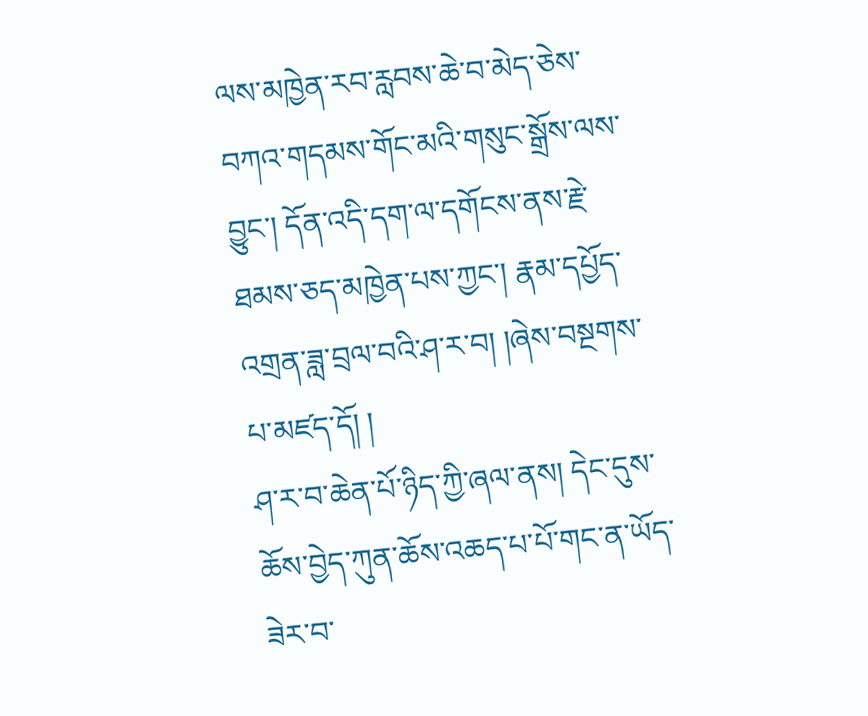ལས་མཁྱེན་རབ་རླབས་ཆེ་བ་མེད་ཅེས་བཀའ་གདམས་གོང་མའི་གསུང་སྒྲོས་ལས་བྱུང་། དོན་འདི་དག་ལ་དགོངས་ནས་རྗེ་ཐམས་ཅད་མཁྱེན་པས་ཀྱང་། རྣམ་དཔྱོད་འགྲན་ཟླ་བྲལ་བའི་ཤ་ར་བ། །ཞེས་བསྔགས་པ་མཛད་དོ། །
ཤ་ར་བ་ཆེན་པོ་ཉིད་ཀྱི་ཞལ་ནས། དེང་དུས་ཆོས་བྱེད་ཀུན་ཆོས་འཆད་པ་པོ་གང་ན་ཡོད་ཟེར་བ་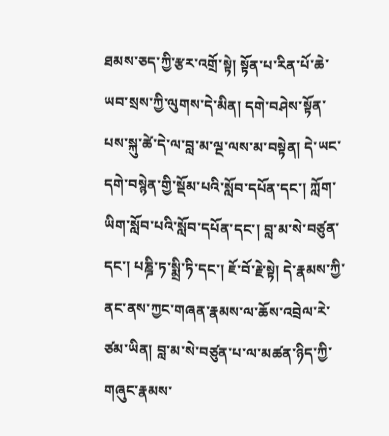ཐམས་ཅད་ཀྱི་རྩར་འགྲོ་སྟེ། སྟོན་པ་རིན་པོ་ཆེ་ཡབ་སྲས་ཀྱི་ལུགས་དེ་མིན། དགེ་བཤེས་སྟོན་པས་སྐུ་ཚེ་དེ་ལ་བླ་མ་ལྔ་ལས་མ་བསྟེན། དེ་ཡང་དགེ་བསྙེན་གྱི་སྡོམ་པའི་སློབ་དཔོན་དང་། ཀློག་ཡིག་སློབ་པའི་སློབ་དཔོན་དང་། བླ་མ་སེ་བཙུན་དང་། པཎྜི་ཏ་སྨྲི་ཏི་དང་། ཇོ་བོ་རྗེ་སྟེ། དེ་རྣམས་ཀྱི་ནང་ནས་ཀྱང་གཞན་རྣམས་ལ་ཆོས་འབྲེལ་རེ་ཙམ་ཡིན། བླ་མ་སེ་བཙུན་པ་ལ་མཚན་ཉིད་ཀྱི་གཞུང་རྣམས་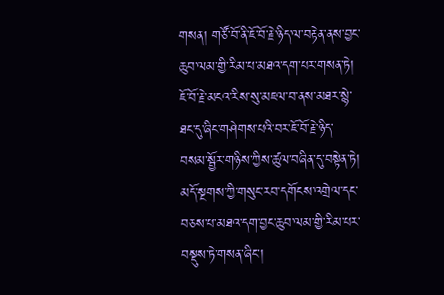གསན། གཙོ་བོ་ནི་ཇོ་བོ་རྗེ་ཉིད་ལ་བརྟེན་ནས་བྱང་ཆུབ་ལམ་གྱི་རིམ་པ་མཐའ་དག་པར་གསན་ཏེ། ཇོ་བོ་རྗེ་མངའ་རིས་སུ་མཇལ་བ་ནས་མཐར་སྙེ་ཐང་དུ་ཞིང་གཤེགས་པའི་བར་ཇོ་བོ་རྗེ་ཉིད་བསམ་སྦྱོར་གཉིས་ཀྱིས་ཚུལ་བཞིན་དུ་བསྟེན་ཏེ། མདོ་སྔགས་ཀྱི་གསུང་རབ་དགོངས་འགྲེལ་དང་བཅས་པ་མཐའ་དག་བྱང་ཆུབ་ལམ་གྱི་རིམ་པར་བསྡུས་ཏེ་གསན་ཞིང་།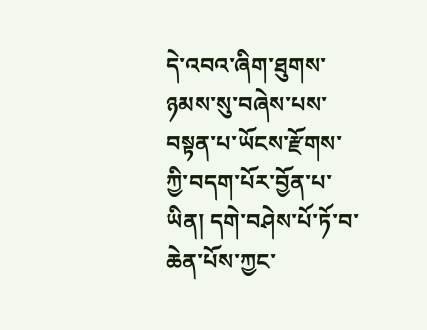དེ་འབའ་ཞིག་ཐུགས་ཉམས་སུ་བཞེས་པས་བསྟན་པ་ཡོངས་རྫོགས་ཀྱི་བདག་པོར་བྱོན་པ་ཡིན། དགེ་བཤེས་པོ་ཏོ་བ་ཆེན་པོས་ཀྱང་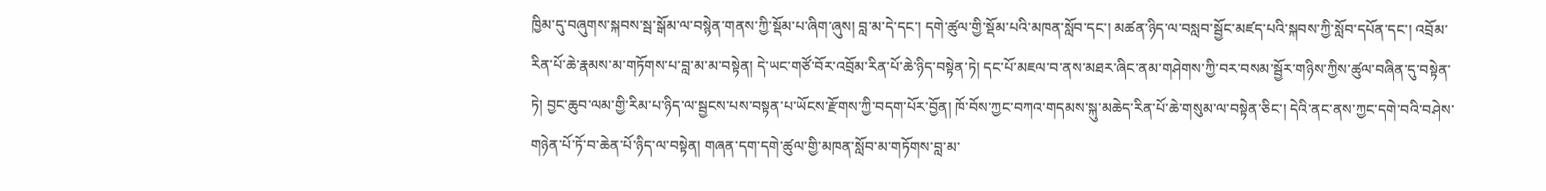ཁྱིམ་དུ་བཞུགས་སྐབས་སྦ་སྒོམ་ལ་བསྙེན་གནས་ཀྱི་སྡོམ་པ་ཞིག་ཞུས། བླ་མ་དེ་དང་། དགེ་ཚུལ་གྱི་སྡོམ་པའི་མཁན་སློབ་དང་། མཚན་ཉིད་ལ་བསླབ་སྦྱོང་མཛད་པའི་སྐབས་ཀྱི་སློབ་དཔོན་དང་། འབྲོམ་རིན་པོ་ཆེ་རྣམས་མ་གཏོགས་པ་བླ་མ་མ་བསྟེན། དེ་ཡང་གཙོ་བོར་འབྲོམ་རིན་པོ་ཆེ་ཉིད་བསྟེན་ཏེ། དང་པོ་མཇལ་བ་ནས་མཐར་ཞིང་ནམ་གཤེགས་ཀྱི་བར་བསམ་སྦྱོར་གཉིས་ཀྱིས་ཚུལ་བཞིན་དུ་བསྟེན་ཏེ། བྱང་ཆུབ་ལམ་གྱི་རིམ་པ་ཉིད་ལ་སྦྱངས་པས་བསྟན་པ་ཡོངས་རྫོགས་ཀྱི་བདག་པོར་བྱོན། ཁོ་བོས་ཀྱང་བཀའ་གདམས་སྐུ་མཆེད་རིན་པོ་ཆེ་གསུམ་ལ་བསྟེན་ཅིང་། དེའི་ནང་ནས་ཀྱང་དགེ་བའི་བཤེས་གཉེན་པོ་ཏོ་བ་ཆེན་པོ་ཉིད་ལ་བསྟེན། གཞན་དག་དགེ་ཚུལ་གྱི་མཁན་སློབ་མ་གཏོགས་བླ་མ་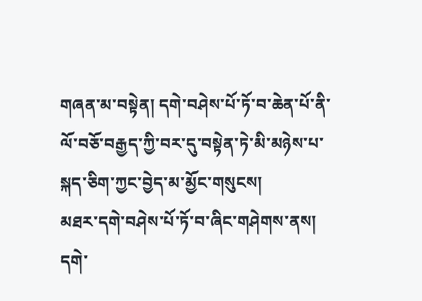གཞན་མ་བསྟེན། དགེ་བཤེས་པོ་ཏོ་བ་ཆེན་པོ་ནི་ལོ་བཅོ་བརྒྱད་ཀྱི་བར་དུ་བསྟེན་ཏེ་མི་མཉེས་པ་སྐད་ཅིག་ཀྱང་བྱེད་མ་མྱོང་གསུངས།
མཐར་དགེ་བཤེས་པོ་ཏོ་བ་ཞིང་གཤེགས་ནས། དགེ་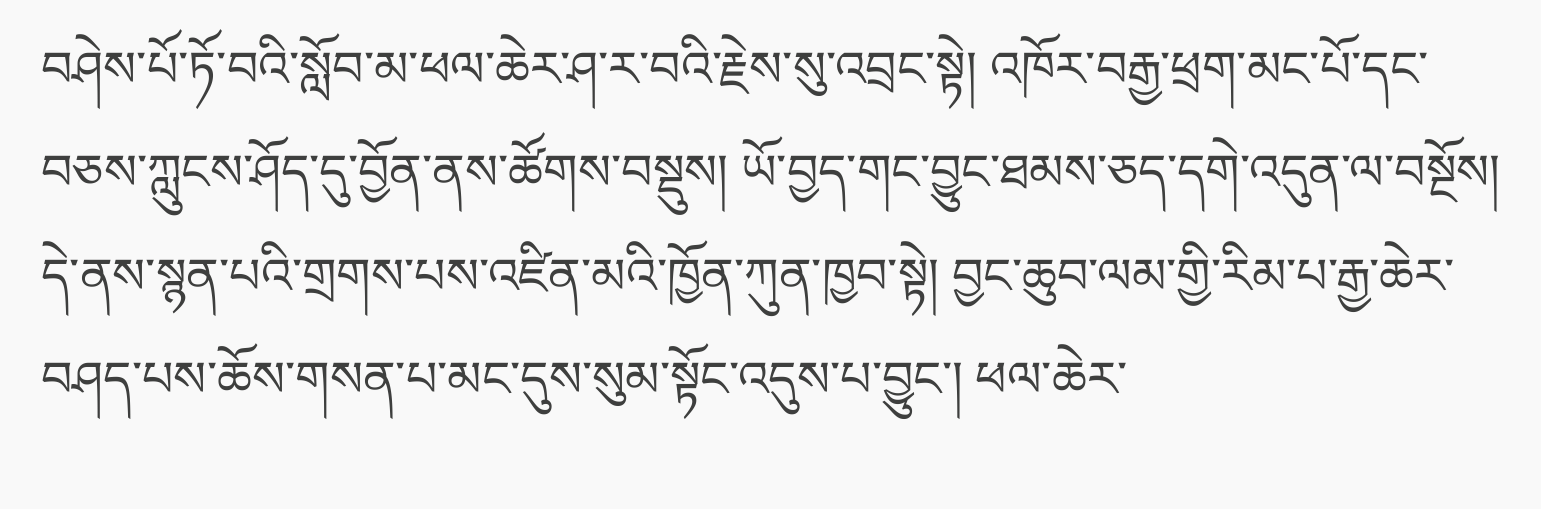བཤེས་པོ་ཏོ་བའི་སློབ་མ་ཕལ་ཆེར་ཤ་ར་བའི་རྗེས་སུ་འབྲང་སྟེ། འཁོར་བརྒྱ་ཕྲག་མང་པོ་དང་བཅས་ཀླུངས་ཤོད་དུ་བྱོན་ནས་ཚོགས་བསྡུས། ཡོ་བྱད་གང་བྱུང་ཐམས་ཅད་དགེ་འདུན་ལ་བསྔོས། དེ་ནས་སྙན་པའི་གྲགས་པས་འཛིན་མའི་ཁྱོན་ཀུན་ཁྱབ་སྟེ། བྱང་ཆུབ་ལམ་གྱི་རིམ་པ་རྒྱ་ཆེར་བཤད་པས་ཆོས་གསན་པ་མང་དུས་སུམ་སྟོང་འདུས་པ་བྱུང་། ཕལ་ཆེར་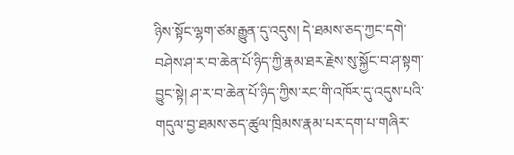ཉིས་སྟོང་ལྷག་ཙམ་རྒྱུན་དུ་འདུས། དེ་ཐམས་ཅད་ཀྱང་དགེ་བཤེས་ཤ་ར་བ་ཆེན་པོ་ཉིད་ཀྱི་རྣམ་ཐར་རྗེས་སུ་སྐྱོང་བ་ཤ་སྟག་བྱུང་སྟེ། ཤ་ར་བ་ཆེན་པོ་ཉིད་ཀྱིས་རང་གི་འཁོར་དུ་འདུས་པའི་གདུལ་བྱ་ཐམས་ཅད་ཚུལ་ཁྲིམས་རྣམ་པར་དག་པ་གཞིར་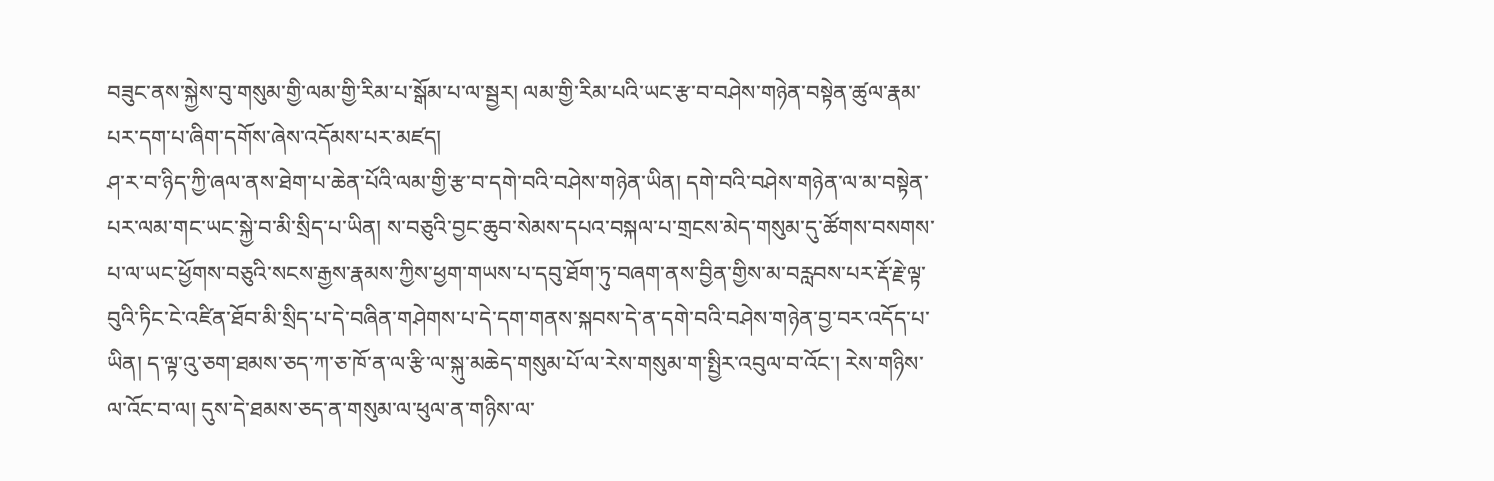བཟུང་ནས་སྐྱེས་བུ་གསུམ་གྱི་ལམ་གྱི་རིམ་པ་སྒོམ་པ་ལ་སྦྱར། ལམ་གྱི་རིམ་པའི་ཡང་རྩ་བ་བཤེས་གཉེན་བསྟེན་ཚུལ་རྣམ་པར་དག་པ་ཞིག་དགོས་ཞེས་འདོམས་པར་མཛད།
ཤ་ར་བ་ཉིད་ཀྱི་ཞལ་ནས་ཐེག་པ་ཆེན་པོའི་ལམ་གྱི་རྩ་བ་དགེ་བའི་བཤེས་གཉེན་ཡིན། དགེ་བའི་བཤེས་གཉེན་ལ་མ་བསྟེན་པར་ལམ་གང་ཡང་སྐྱེ་བ་མི་སྲིད་པ་ཡིན། ས་བཅུའི་བྱང་ཆུབ་སེམས་དཔའ་བསྐལ་པ་གྲངས་མེད་གསུམ་དུ་ཚོགས་བསགས་པ་ལ་ཡང་ཕྱོགས་བཅུའི་སངས་རྒྱས་རྣམས་ཀྱིས་ཕྱག་གཡས་པ་དབུ་ཐོག་ཏུ་བཞག་ནས་བྱིན་གྱིས་མ་བརླབས་པར་རྡོ་རྗེ་ལྟ་བུའི་ཏིང་ངེ་འཛིན་ཐོབ་མི་སྲིད་པ་དེ་བཞིན་གཤེགས་པ་དེ་དག་གནས་སྐབས་དེ་ན་དགེ་བའི་བཤེས་གཉེན་བྱ་བར་འདོད་པ་ཡིན། ད་ལྟ་འུ་ཅག་ཐམས་ཅད་ཀ་ཅ་ཁོ་ན་ལ་རྩི་ལ་སྐུ་མཆེད་གསུམ་པོ་ལ་རེས་གསུམ་ག་སྤྱིར་འབུལ་བ་འོང་། རེས་གཉིས་ལ་འོང་བ་ལ། དུས་དེ་ཐམས་ཅད་ན་གསུམ་ལ་ཕུལ་ན་གཉིས་ལ་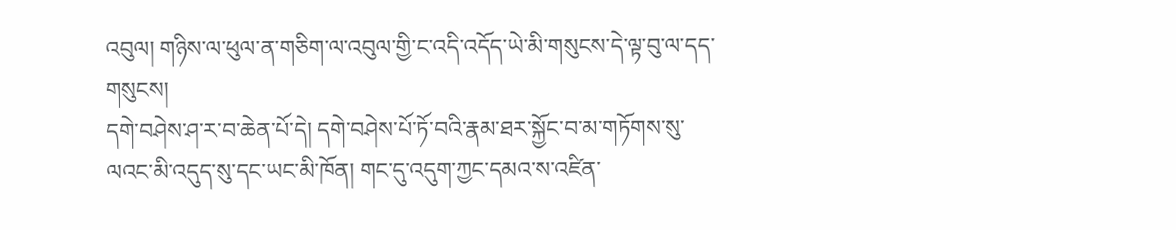འབུལ། གཉིས་ལ་ཕུལ་ན་གཅིག་ལ་འབུལ་གྱི་ང་འདི་འདོད་ཡེ་མི་གསུངས་དེ་ལྟ་བུ་ལ་དད་གསུངས།
དགེ་བཤེས་ཤ་ར་བ་ཆེན་པོ་དེ། དགེ་བཤེས་པོ་ཏོ་བའི་རྣམ་ཐར་སྐྱོང་བ་མ་གཏོགས་སུ་ལའང་མི་འདུད་སུ་དང་ཡང་མི་ཁོན། གང་དུ་འདུག་ཀྱང་དམའ་ས་འཛིན་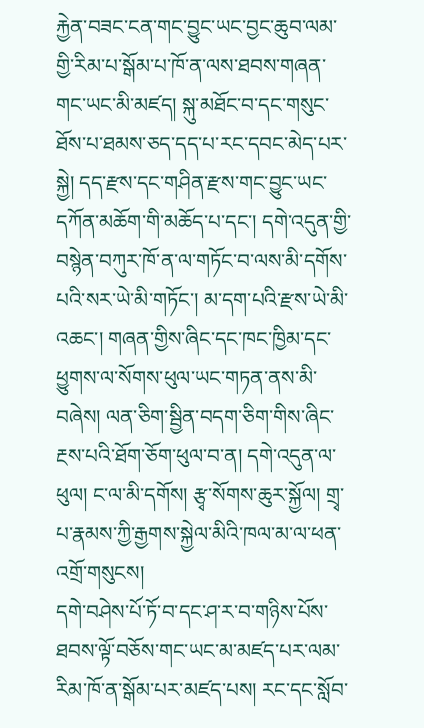རྐྱེན་བཟང་ངན་གང་བྱུང་ཡང་བྱང་ཆུབ་ལམ་གྱི་རིམ་པ་སྒོམ་པ་ཁོ་ན་ལས་ཐབས་གཞན་གང་ཡང་མི་མཛད། སྐུ་མཐོང་བ་དང་གསུང་ཐོས་པ་ཐམས་ཅད་དད་པ་རང་དབང་མེད་པར་སྐྱེ། དད་རྫས་དང་གཤིན་རྫས་གང་བྱུང་ཡང་དཀོན་མཆོག་གི་མཆོད་པ་དང་། དགེ་འདུན་གྱི་བསྙེན་བཀུར་ཁོ་ན་ལ་གཏོང་བ་ལས་མི་དགོས་པའི་སར་ཡེ་མི་གཏོང་། མ་དག་པའི་རྫས་ཡེ་མི་འཆང་། གཞན་གྱིས་ཞིང་དང་ཁང་ཁྱིམ་དང་ཕྱུགས་ལ་སོགས་ཕུལ་ཡང་གཏན་ནས་མི་བཞེས། ལན་ཅིག་སྦྱིན་བདག་ཅིག་གིས་ཞིང་རྔས་པའི་ཐོག་ཅོག་ཕུལ་བ་ན། དགེ་འདུན་ལ་ཕུལ། ང་ལ་མི་དགོས། རྩྭ་སོགས་ཆུར་སྐྱོལ། གྲྭ་པ་རྣམས་ཀྱི་རྒྱགས་སྐྱེལ་མིའི་ཁལ་མ་ལ་ཕན་འགྲོ་གསུངས།
དགེ་བཤེས་པོ་ཏོ་བ་དང་ཤ་ར་བ་གཉིས་པོས་ཐབས་ལྟོ་བཅོས་གང་ཡང་མ་མཛད་པར་ལམ་རིམ་ཁོ་ན་སྒོམ་པར་མཛད་པས། རང་དང་སློབ་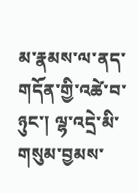མ་རྣམས་ལ་ནད་གདོན་གྱི་འཚེ་བ་ཉུང་། ལྷ་འདྲེ་མི་གསུམ་བྱམས་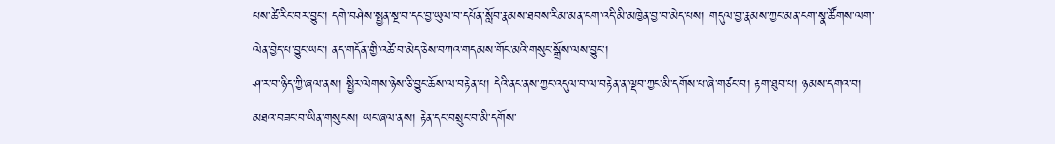པས་ཚེ་རིང་བར་བྱུང་། དགེ་བཤེས་སྤྱན་སྔ་བ་དང་བྱ་ཡུལ་བ་དཔོན་སློབ་རྣམས་ཐབས་རིམ་མན་ངག་འདི་མི་མཁྱེན་བྱ་བ་མེད་པས། གདུལ་བྱ་རྣམས་ཀྱང་མན་ངག་སྣ་ཚོགས་ལག་ལེན་བྱེད་པ་བྱུང་ཡང་། ནད་གདོན་གྱི་འཚེ་བ་མེད་ཅེས་བཀའ་གདམས་གོང་མའི་གསུང་སྒྲོས་ལས་བྱུང་།
ཤ་ར་བ་ཉིད་ཀྱི་ཞལ་ནས། སྤྱིར་ལེགས་ཉེས་ཅི་བྱུང་ཆོས་ལ་བརྟེན་པ། དེའི་ནང་ནས་ཀྱང་འདུལ་བ་ལ་བརྟེན་ན་ལྡབ་ཀྱང་མི་དགོས་པ་ཞེ་གཙང་བ། རྟག་ཐུབ་པ། ཉམས་དགའ་བ། མཐའ་བཟང་བ་ཡིན་གསུངས། ཡང་ཞལ་ནས། རྟེན་དང་བསྲུང་བ་མི་དགོས་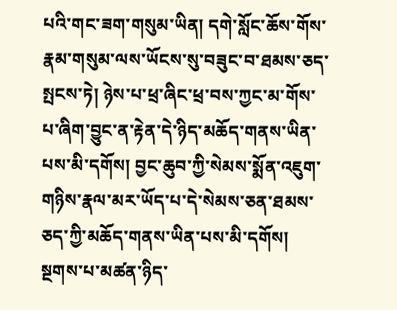པའི་གང་ཟག་གསུམ་ཡིན། དགེ་སློང་ཆོས་གོས་རྣམ་གསུམ་ལས་ཡོངས་སུ་བཟུང་བ་ཐམས་ཅད་སྤངས་ཏེ། ཉེས་པ་ཕྲ་ཞིང་ཕྲ་བས་ཀྱང་མ་གོས་པ་ཞིག་བྱུང་ན་རྟེན་དེ་ཉིད་མཆོད་གནས་ཡིན་པས་མི་དགོས། བྱང་ཆུབ་ཀྱི་སེམས་སྨོན་འཇུག་གཉིས་རྣལ་མར་ཡོད་པ་དེ་སེམས་ཅན་ཐམས་ཅད་ཀྱི་མཆོད་གནས་ཡིན་པས་མི་དགོས། སྔགས་པ་མཚན་ཉིད་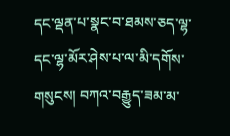དང་ལྡན་པ་སྣང་བ་ཐམས་ཅད་ལྷ་དང་ལྷ་མོར་ཤེས་པ་ལ་མི་དགོས་གསུངས། བཀའ་བརྒྱུད་ཟམ་མ་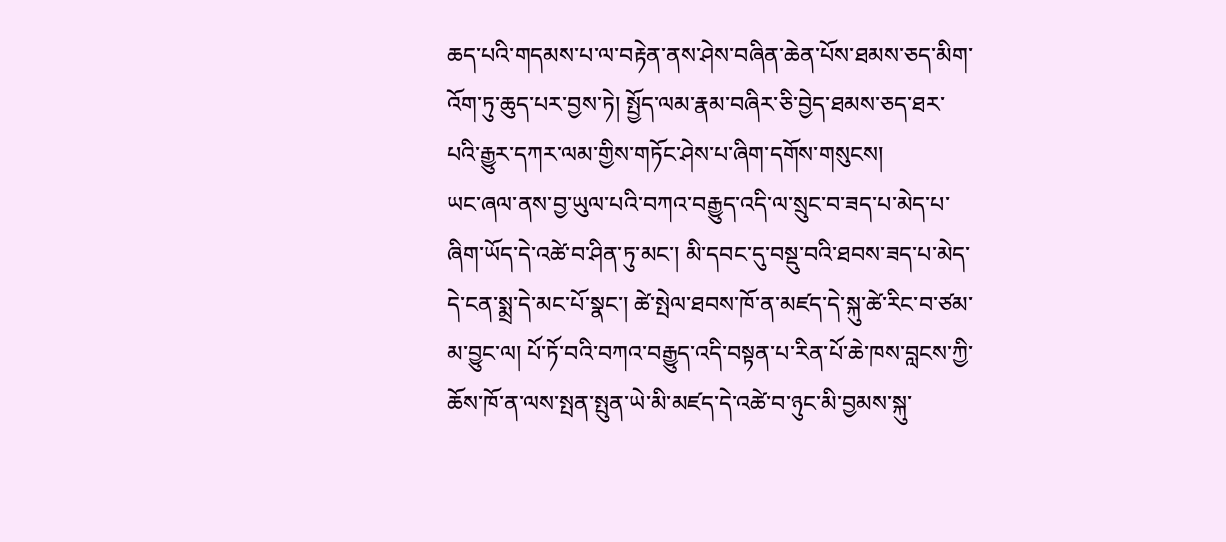ཆད་པའི་གདམས་པ་ལ་བརྟེན་ནས་ཤེས་བཞིན་ཆེན་པོས་ཐམས་ཅད་མིག་འོག་ཏུ་ཆུད་པར་བྱས་ཏེ། སྤྱོད་ལམ་རྣམ་བཞིར་ཅི་བྱེད་ཐམས་ཅད་ཐར་པའི་རྒྱུར་དཀར་ལམ་གྱིས་གཏོང་ཤེས་པ་ཞིག་དགོས་གསུངས།
ཡང་ཞལ་ནས་བྱ་ཡུལ་པའི་བཀའ་བརྒྱུད་འདི་ལ་སྲུང་བ་ཟད་པ་མེད་པ་ཞིག་ཡོད་དེ་འཚེ་བ་ཤིན་ཏུ་མང་། མི་དབང་དུ་བསྡུ་བའི་ཐབས་ཟད་པ་མེད་དེ་ངན་སྨྲ་དེ་མང་པོ་སྣང་། ཚེ་སྤེལ་ཐབས་ཁོ་ན་མཛད་དེ་སྐུ་ཚེ་རིང་བ་ཙམ་མ་བྱུང་ལ། པོ་ཏོ་བའི་བཀའ་བརྒྱུད་འདི་བསྟན་པ་རིན་པོ་ཆེ་ཁས་བླངས་ཀྱི་ཆོས་ཁོ་ན་ལས་སྤན་སྤུན་ཡེ་མི་མཛད་དེ་འཚེ་བ་ཉུང་མི་བྱམས་སྐུ་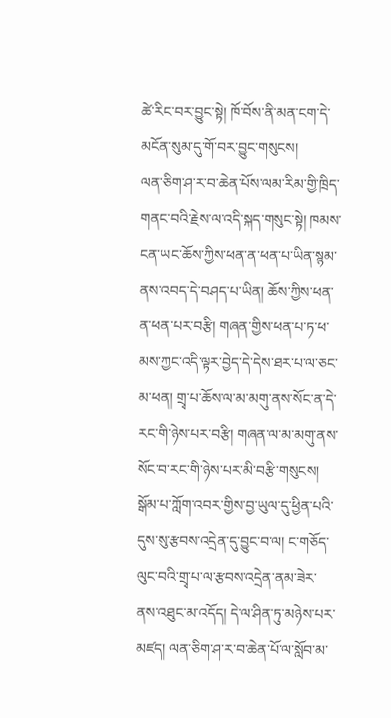ཚེ་རིང་བར་བྱུང་སྟེ། ཁོ་བོས་ནི་མན་ངག་དེ་མངོན་སུམ་དུ་གོ་བར་བྱུང་གསུངས།
ལན་ཅིག་ཤ་ར་བ་ཆེན་པོས་ལམ་རིམ་གྱི་ཁྲིད་གནང་བའི་རྗེས་ལ་འདི་སྐད་གསུང་སྟེ། ཁམས་ངན་ཡང་ཆོས་ཀྱིས་ཕན་ན་ཕན་པ་ཡིན་སྙམ་ནས་འབད་དེ་བཤད་པ་ཡིན། ཆོས་ཀྱིས་ཕན་ན་ཕན་པར་བརྩི། གཞན་གྱིས་ཕན་པ་ཏ་ཕ་མས་ཀྱང་འདི་ལྟར་བྱེད་དེ་དེས་ཐར་པ་ལ་ཅང་མ་ཕན། གྲྭ་པ་ཆོས་ལ་མ་མགུ་ནས་སོང་ན་དེ་རང་གི་ཉེས་པར་བརྩི། གཞན་ལ་མ་མགུ་ནས་སོང་བ་རང་གི་ཉེས་པར་མི་བརྩི་གསུངས།
སྒོམ་པ་ཀློག་འབར་གྱིས་བྱ་ཡུལ་དུ་ཕྱིན་པའི་དུས་སུ་རྩབས་འདྲེན་དུ་བྱུང་བ་ལ། ང་གཅོད་ལུང་བའི་གྲྭ་པ་ལ་རྩབས་འདྲེན་ནམ་ཟེར་ནས་འཐུང་མ་འདོད། དེ་ལ་ཤིན་ཏུ་མཉེས་པར་མཛད། ལན་ཅིག་ཤ་ར་བ་ཆེན་པོ་ལ་སློབ་མ་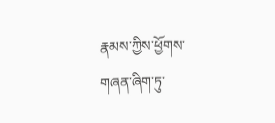རྣམས་ཀྱིས་ཕྱོགས་གཞན་ཞིག་ཏུ་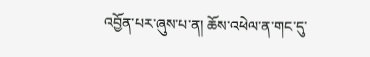འབྱོན་པར་ཞུས་པ་ན། ཆོས་འཕེལ་ན་གང་དུ་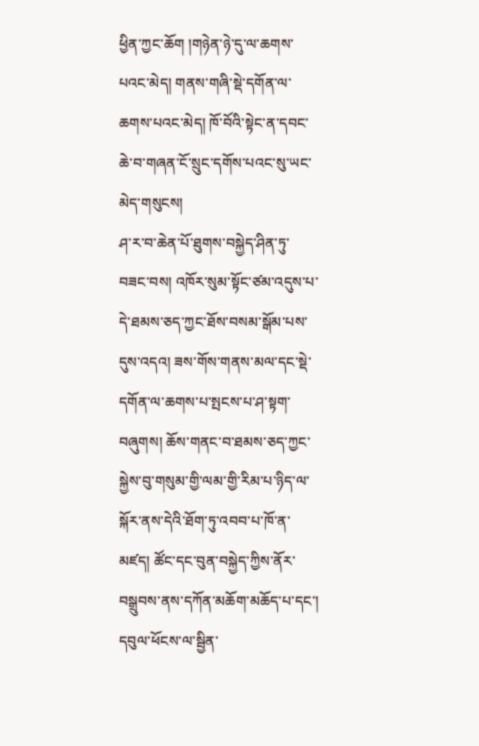ཕྱིན་ཀྱང་ཆོག །གཉེན་ཉེ་དུ་ལ་ཆགས་པའང་མེད། གནས་གཞི་སྡེ་དགོན་ལ་ཆགས་པའང་མེད། ཁོ་བོའི་སྟེང་ན་དབང་ཆེ་བ་གཞན་ངོ་སྲུང་དགོས་པའང་སུ་ཡང་མེད་གསུངས།
ཤ་ར་བ་ཆེན་པོ་ཐུགས་བསྐྱེད་ཤིན་ཏུ་བཟང་བས། འཁོར་སུམ་སྟོང་ཙམ་འདུས་པ་དེ་ཐམས་ཅད་ཀྱང་ཐོས་བསམ་སྒོམ་པས་དུས་འདའ། ཟས་གོས་གནས་མལ་དང་སྡེ་དགོན་ལ་ཆགས་པ་སྤངས་པ་ཤ་སྟག་བཞུགས། ཆོས་གནང་བ་ཐམས་ཅད་ཀྱང་སྐྱེས་བུ་གསུམ་གྱི་ལམ་གྱི་རིམ་པ་ཉིད་ལ་སྐོར་ནས་དེའི་ཐོག་ཏུ་འབབ་པ་ཁོ་ན་མཛད། ཚོང་དང་བུན་བསྐྱེད་ཀྱིས་ནོར་བསྒྲུབས་ནས་དཀོན་མཆོག་མཆོད་པ་དང་། དབུལ་ཕོངས་ལ་སྦྱིན་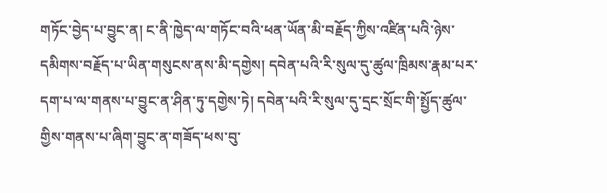གཏོང་བྱེད་པ་བྱུང་ན། ང་ནི་ཁྱེད་ལ་གཏོང་བའི་ཕན་ཡོན་མི་བརྗོད་ཀྱིས་འཛིན་པའི་ཉེས་དམིགས་བརྗོད་པ་ཡིན་གསུངས་ནས་མི་དགྱེས། དབེན་པའི་རི་སུལ་དུ་ཚུལ་ཁྲིམས་རྣམ་པར་དག་པ་ལ་གནས་པ་བྱུང་ན་ཤིན་ཏུ་དགྱེས་ཏེ། དབེན་པའི་རི་སུལ་དུ་དྲང་སྲོང་གི་སྤྱོད་ཚུལ་གྱིས་གནས་པ་ཞིག་བྱུང་ན་གཟོད་ཕས་བུ་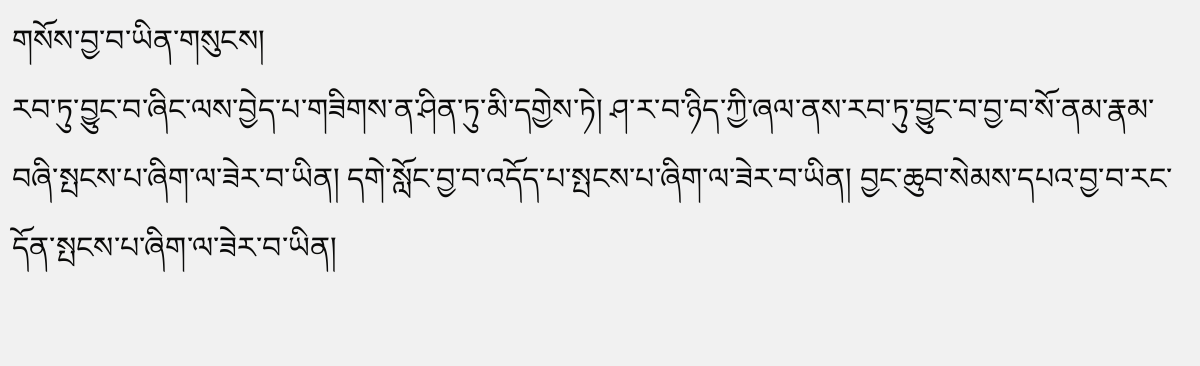གསོས་བྱ་བ་ཡིན་གསུངས།
རབ་ཏུ་བྱུང་བ་ཞིང་ལས་བྱེད་པ་གཟིགས་ན་ཤིན་ཏུ་མི་དགྱེས་ཏེ། ཤ་ར་བ་ཉིད་ཀྱི་ཞལ་ནས་རབ་ཏུ་བྱུང་བ་བྱ་བ་སོ་ནམ་རྣམ་བཞི་སྤངས་པ་ཞིག་ལ་ཟེར་བ་ཡིན། དགེ་སློང་བྱ་བ་འདོད་པ་སྤངས་པ་ཞིག་ལ་ཟེར་བ་ཡིན། བྱང་ཆུབ་སེམས་དཔའ་བྱ་བ་རང་དོན་སྤངས་པ་ཞིག་ལ་ཟེར་བ་ཡིན།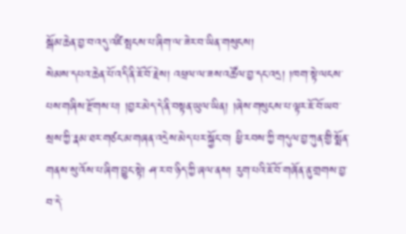སྒོམ་ཆེན་བྱ་བ་འདུ་འཛི་སྤངས་པ་ཞིག་ལ་ཟེར་བ་ཡིན་གསུངས།
སེམས་དཔའ་ཆེན་པོ་འདི་ནི་ཇོ་བོ་རྗེས། འཕྲལ་ལ་ཟས་འཚོལ་བྱ་དང་འདྲ། །ཁག་སྟེ་ལངས་པས་གཞིས་རྫོགས་པ། །བྱར་མེད་དེ་ནི་བསྟན་ཡུལ་ཡིན། །ཞེས་གསུངས་པ་ལྟར་ཇོ་བོ་ཡབ་སྲས་ཀྱི་རྣམ་ཐར་གཙང་མ་གཞན་འདྲེས་མེད་པར་སྐྱོང་བ། ཕྱི་རབས་ཀྱི་གདུལ་བྱ་ཀུན་གྱི་སྨོན་གནས་སུ་འོས་པ་ཞིག་བྱུང་སྟེ། ཤ་ར་བ་ཉིད་ཀྱི་ཞལ་ནས། རུག་པའི་ཇོ་བོ་གཞོན་ནུ་གྲགས་བྱ་བ་དེ་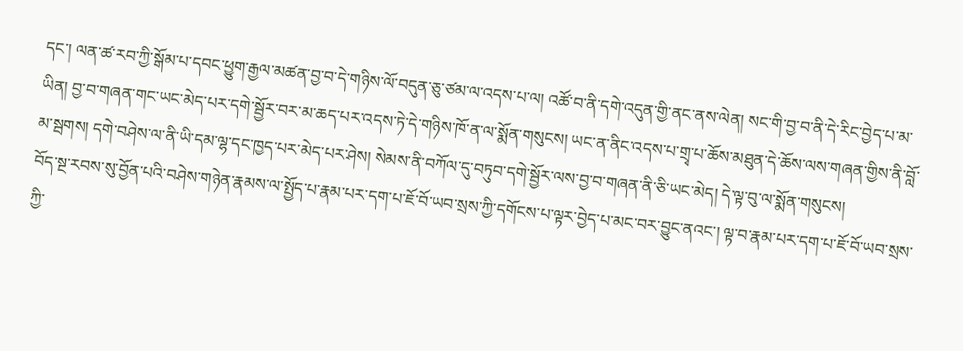དང་། ལན་ཚ་རབ་ཀྱི་སྒོམ་པ་དབང་ཕྱུག་རྒྱལ་མཚན་བྱ་བ་དེ་གཉིས་ལོ་བདུན་ཅུ་ཙམ་ལ་འདས་པ་ལ། འཚོ་བ་ནི་དགེ་འདུན་གྱི་ནང་ནས་ལེན། སང་གི་བྱ་བ་ནི་དེ་རིང་བྱེད་པ་མ་ཡིན། བྱ་བ་གཞན་གང་ཡང་མེད་པར་དགེ་སྦྱོར་བར་མ་ཆད་པར་འདས་ཏེ་དེ་གཉིས་ཁོ་ན་ལ་སྨོན་གསུངས། ཡང་ན་ནིང་འདས་པ་གྲྭ་པ་ཆོས་མཐུན་དེ་ཆོས་ལས་གཞན་གྱིས་ནི་བློ་མ་སྦགས། དགེ་བཤེས་ལ་ནི་ཡི་དམ་ལྷ་དང་ཁྱད་པར་མེད་པར་ཤེས། སེམས་ནི་བཀོལ་དུ་བཏུབ་དགེ་སྦྱོར་ལས་བྱ་བ་གཞན་ནི་ཅི་ཡང་མེད། དེ་ལྟ་བུ་ལ་སྨོན་གསུངས།
བོད་སྔ་རབས་སུ་བྱོན་པའི་བཤེས་གཉེན་རྣམས་ལ་སྤྱོད་པ་རྣམ་པར་དག་པ་ཇོ་བོ་ཡབ་སྲས་ཀྱི་དགོངས་པ་ལྟར་བྱེད་པ་མང་བར་བྱུང་ནའང་། ལྟ་བ་རྣམ་པར་དག་པ་ཇོ་བོ་ཡབ་སྲས་ཀྱི་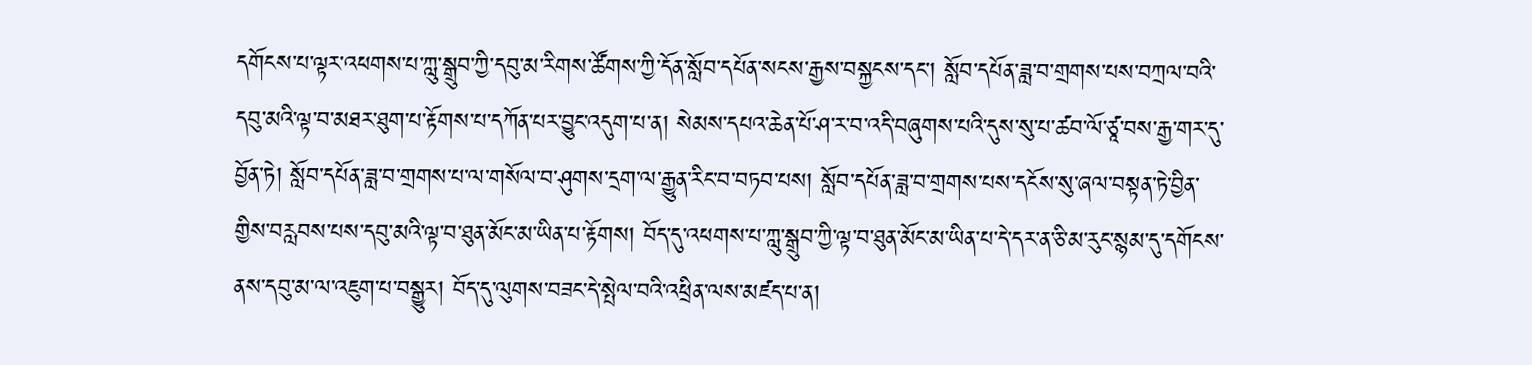དགོངས་པ་ལྟར་འཕགས་པ་ཀླུ་སྒྲུབ་ཀྱི་དབུ་མ་རིགས་ཚོགས་ཀྱི་དོན་སློབ་དཔོན་སངས་རྒྱས་བསྐྱངས་དང་། སློབ་དཔོན་ཟླ་བ་གྲགས་པས་བཀྲལ་བའི་དབུ་མའི་ལྟ་བ་མཐར་ཐུག་པ་རྟོགས་པ་དཀོན་པར་བྱུང་འདུག་པ་ན། སེམས་དཔའ་ཆེན་པོ་ཤ་ར་བ་འདི་བཞུགས་པའི་དུས་སུ་པ་ཚབ་ལོ་ཙཱ་བས་རྒྱ་གར་དུ་བྱོན་ཏེ། སློབ་དཔོན་ཟླ་བ་གྲགས་པ་ལ་གསོལ་བ་ཤུགས་དྲག་ལ་རྒྱུན་རིང་བ་བཏབ་པས། སློབ་དཔོན་ཟླ་བ་གྲགས་པས་དངོས་སུ་ཞལ་བསྟན་ཏེ་བྱིན་གྱིས་བརླབས་པས་དབུ་མའི་ལྟ་བ་ཐུན་མོང་མ་ཡིན་པ་རྟོགས། བོད་དུ་འཕགས་པ་ཀླུ་སྒྲུབ་ཀྱི་ལྟ་བ་ཐུན་མོང་མ་ཡིན་པ་དེ་དར་ན་ཅི་མ་རུང་སྙམ་དུ་དགོངས་ནས་དབུ་མ་ལ་འཇུག་པ་བསྒྱུར། བོད་དུ་ལུགས་བཟང་དེ་སྤེལ་བའི་འཕྲིན་ལས་མཛད་པ་ན།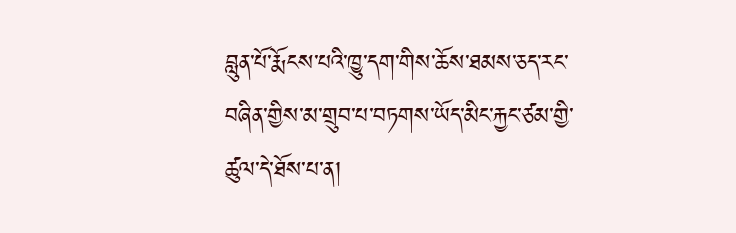བླུན་པོ་རྨོངས་པའི་ཁྱུ་དག་གིས་ཆོས་ཐམས་ཅད་རང་བཞིན་གྱིས་མ་གྲུབ་པ་བཏགས་ཡོད་མིང་རྐྱང་ཙམ་གྱི་ཚུལ་དེ་ཐོས་པ་ན།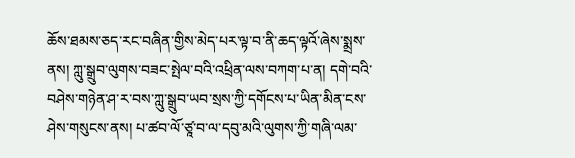ཆོས་ཐམས་ཅད་རང་བཞིན་གྱིས་མེད་པར་ལྟ་བ་ནི་ཆད་ལྟའོ་ཞེས་སྨྲས་ནས། ཀླུ་སྒྲུབ་ལུགས་བཟང་སྤེལ་བའི་འཕྲིན་ལས་བཀག་པ་ན། དགེ་བའི་བཤེས་གཉེན་ཤ་ར་བས་ཀླུ་སྒྲུབ་ཡབ་སྲས་ཀྱི་དགོངས་པ་ཡིན་མིན་ངས་ཤེས་གསུངས་ནས། པ་ཚབ་ལོ་ཙཱ་བ་ལ་དབུ་མའི་ལུགས་ཀྱི་གཞི་ལམ་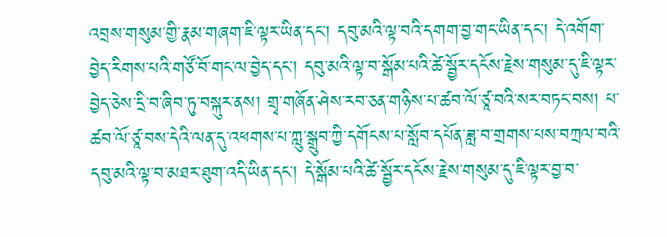འབྲས་གསུམ་གྱི་རྣམ་གཞག་ཇི་ལྟར་ཡིན་དང་། དབུ་མའི་ལྟ་བའི་དགག་བྱ་གང་ཡིན་དང་། དེ་འགོག་བྱེད་རིགས་པའི་གཙོ་བོ་གང་ལ་བྱེད་དང་། དབུ་མའི་ལྟ་བ་སྒོམ་པའི་ཚེ་སྦྱོར་དངོས་རྗེས་གསུམ་དུ་ཇི་ལྟར་བྱེད་ཅེས་དྲི་བ་ཞིབ་ཏུ་བསྐུར་ནས། གྲྭ་གཞོན་ཤེས་རབ་ཅན་གཉིས་པ་ཚབ་ལོ་ཙཱ་བའི་སར་བཏང་བས། པ་ཚབ་ལོ་ཙཱ་བས་དེའི་ལན་དུ་འཕགས་པ་ཀླུ་སྒྲུབ་ཀྱི་དགོངས་པ་སློབ་དཔོན་ཟླ་བ་གྲགས་པས་བཀྲལ་བའི་དབུ་མའི་ལྟ་བ་མཐར་ཐུག་འདི་ཡིན་དང་། དེ་སྒོམ་པའི་ཚེ་སྦྱོར་དངོས་རྗེས་གསུམ་དུ་ཇི་ལྟར་བྱ་བ་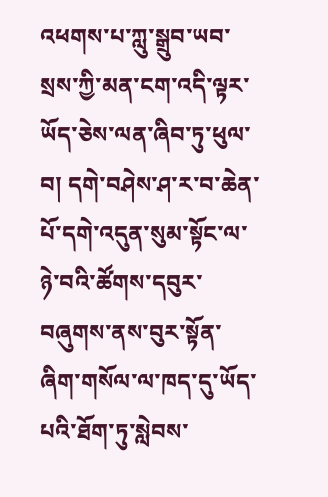འཕགས་པ་ཀླུ་སྒྲུབ་ཡབ་སྲས་ཀྱི་མན་ངག་འདི་ལྟར་ཡོད་ཅེས་ལན་ཞིབ་ཏུ་ཕུལ་བ། དགེ་བཤེས་ཤ་ར་བ་ཆེན་པོ་དགེ་འདུན་སུམ་སྟོང་ལ་ཉེ་བའི་ཚོགས་དབུར་བཞུགས་ནས་བུར་སྟོན་ཞིག་གསོལ་ལ་ཁད་དུ་ཡོད་པའི་ཐོག་ཏུ་སླེབས་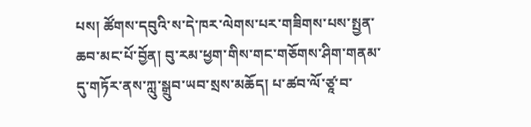པས། ཚོགས་དབུའི་ས་དེ་ཁར་ལེགས་པར་གཟིགས་པས་སྤྱན་ཆབ་མང་པོ་བྱོན། བུ་རམ་ཕྱག་གིས་གང་གཅོགས་ཤིག་གནམ་དུ་གཏོར་ནས་ཀླུ་སྒྲུབ་ཡབ་སྲས་མཆོད། པ་ཚབ་ལོ་ཙཱ་བ་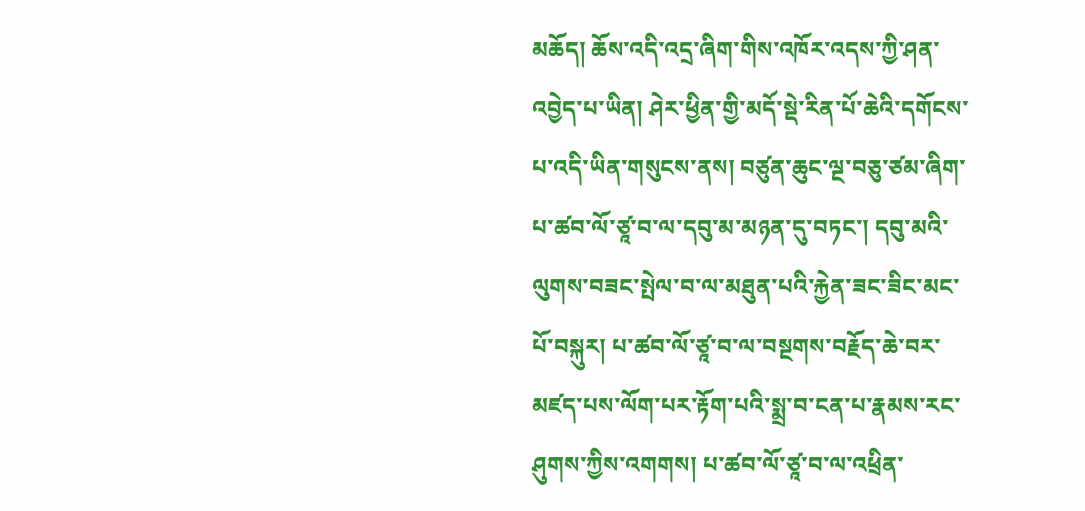མཆོད། ཆོས་འདི་འདྲ་ཞིག་གིས་འཁོར་འདས་ཀྱི་ཤན་འབྱེད་པ་ཡིན། ཤེར་ཕྱིན་གྱི་མདོ་སྡེ་རིན་པོ་ཆེའི་དགོངས་པ་འདི་ཡིན་གསུངས་ནས། བཙུན་ཆུང་ལྔ་བཅུ་ཙམ་ཞིག་པ་ཚབ་ལོ་ཙཱ་བ་ལ་དབུ་མ་མཉན་དུ་བཏང་། དབུ་མའི་ལུགས་བཟང་སྤེལ་བ་ལ་མཐུན་པའི་རྐྱེན་ཟང་ཟིང་མང་པོ་བསྐུར། པ་ཚབ་ལོ་ཙཱ་བ་ལ་བསྔགས་བརྗོད་ཆེ་བར་མཛད་པས་ལོག་པར་རྟོག་པའི་སྨྲ་བ་ངན་པ་རྣམས་རང་ཤུགས་ཀྱིས་འགགས། པ་ཚབ་ལོ་ཙཱ་བ་ལ་འཕྲིན་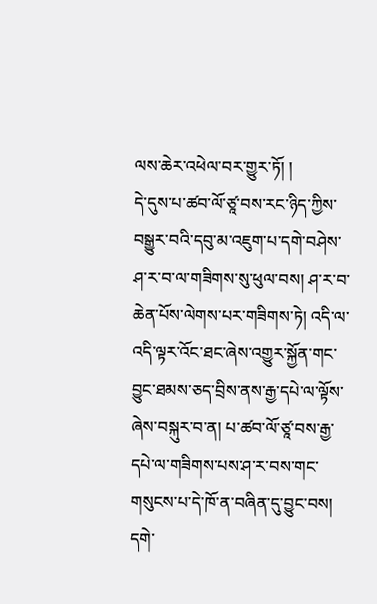ལས་ཆེར་འཕེལ་བར་གྱུར་ཏོ། །
དེ་དུས་པ་ཚབ་ལོ་ཙཱ་བས་རང་ཉིད་ཀྱིས་བསྒྱུར་བའི་དབུ་མ་འཇུག་པ་དགེ་བཤེས་ཤ་ར་བ་ལ་གཟིགས་སུ་ཕུལ་བས། ཤ་ར་བ་ཆེན་པོས་ལེགས་པར་གཟིགས་ཏེ། འདི་ལ་འདི་ལྟར་འོང་ཐང་ཞེས་འགྱུར་སྐྱོན་གང་བྱུང་ཐམས་ཅད་བྲིས་ནས་རྒྱ་དཔེ་ལ་ལྟོས་ཞེས་བསྐུར་བ་ན། པ་ཚབ་ལོ་ཙཱ་བས་རྒྱ་དཔེ་ལ་གཟིགས་པས་ཤ་ར་བས་གང་གསུངས་པ་དེ་ཁོ་ན་བཞིན་དུ་བྱུང་བས། དགེ་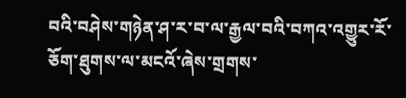བའི་བཤེས་གཉེན་ཤ་ར་བ་ལ་རྒྱལ་བའི་བཀའ་འགྱུར་རོ་ཅོག་ཐུགས་ལ་མངའོ་ཞེས་གྲགས་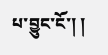པ་བྱུང་ངོ་། །